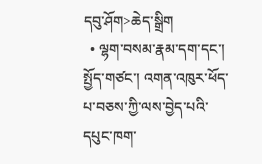དབུ་ཤོག>ཆེད་སྒྲིག
  • ལྷག་བསམ་རྣམ་དག་དང་། སྤྱོད་གཙང་། འགན་འཁུར་ཕོད་པ་བཅས་ཀྱི་ལས་བྱེད་པའི་དཔུང་ཁག་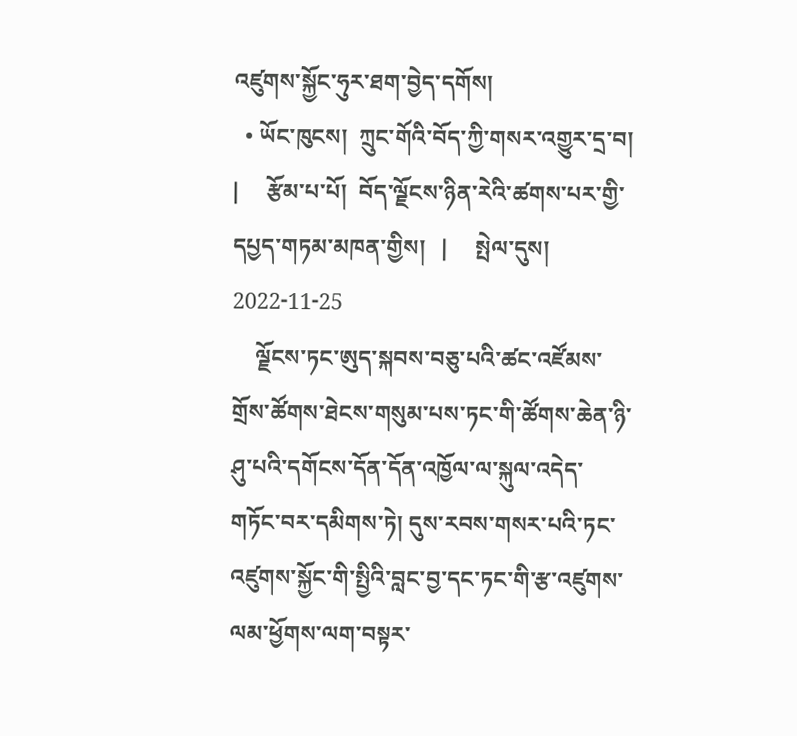འཛུགས་སྐྱོང་ཧུར་ཐག་བྱེད་དགོས།
  • ཡོང་ཁུངས།  ཀྲུང་གོའི་བོད་ཀྱི་གསར་འགྱུར་དྲ་བ།   |     རྩོམ་པ་པོ།  བོད་ལྗོངས་ཉིན་རེའི་ཚགས་པར་གྱི་དཔྱད་གཏམ་མཁན་གྱིས།   |     སྤེལ་དུས།  2022-11-25
    ལྗོངས་ཏང་ཨུད་སྐབས་བཅུ་པའི་ཚང་འཛོམས་གྲོས་ཚོགས་ཐེངས་གསུམ་པས་ཏང་གི་ཚོགས་ཆེན་ཉི་ཤུ་པའི་དགོངས་དོན་དོན་འཁྱོལ་ལ་སྐུལ་འདེད་གཏོང་བར་དམིགས་ཏེ། དུས་རབས་གསར་པའི་ཏང་འཛུགས་སྐྱོང་གི་སྤྱིའི་བླང་བྱ་དང་ཏང་གི་རྩ་འཛུགས་ལམ་ཕྱོགས་ལག་བསྟར་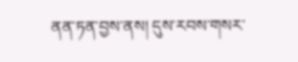ནན་ཏན་བྱས་ནས། དུས་རབས་གསར་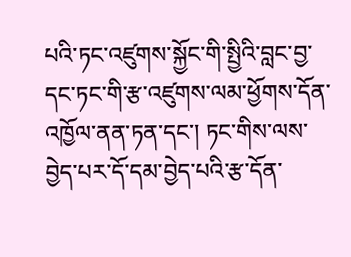པའི་ཏང་འཛུགས་སྐྱོང་གི་སྤྱིའི་བླང་བྱ་དང་ཏང་གི་རྩ་འཛུགས་ལམ་ཕྱོགས་དོན་འཁྱོལ་ནན་ཏན་དང་། ཏང་གིས་ལས་བྱེད་པར་དོ་དམ་བྱེད་པའི་རྩ་དོན་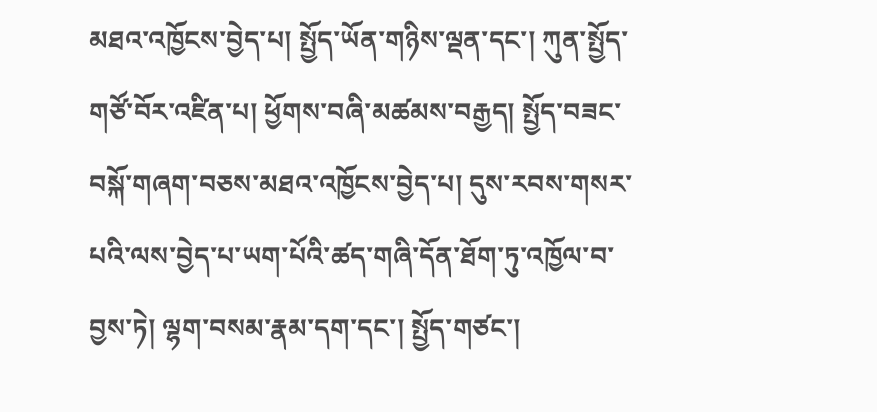མཐའ་འཁྱོངས་བྱེད་པ། སྤྱོད་ཡོན་གཉིས་ལྡན་དང་། ཀུན་སྤྱོད་གཙོ་བོར་འཛིན་པ། ཕྱོགས་བཞི་མཚམས་བརྒྱད། སྤྱོད་བཟང་བསྐོ་གཞག་བཅས་མཐའ་འཁྱོངས་བྱེད་པ། དུས་རབས་གསར་པའི་ལས་བྱེད་པ་ཡག་པོའི་ཚད་གཞི་དོན་ཐོག་ཏུ་འཁྱོལ་བ་བྱས་ཏེ། ལྷག་བསམ་རྣམ་དག་དང་། སྤྱོད་གཙང་།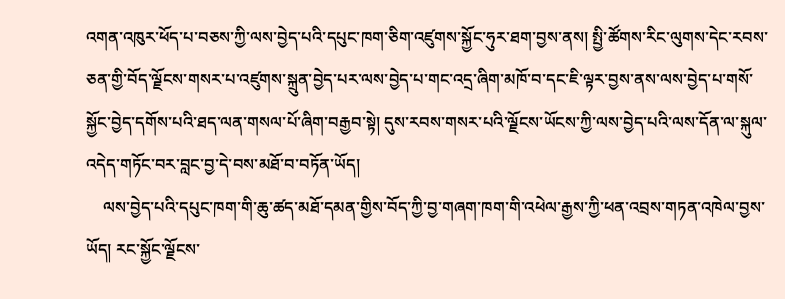འགན་འཁུར་ཕོད་པ་བཅས་ཀྱི་ལས་བྱེད་པའི་དཔུང་ཁག་ཅིག་འཛུགས་སྐྱོང་ཧུར་ཐག་བྱས་ནས། སྤྱི་ཚོགས་རིང་ལུགས་དེང་རབས་ཅན་གྱི་བོད་ལྗོངས་གསར་པ་འཛུགས་སྐྲུན་བྱེད་པར་ལས་བྱེད་པ་གང་འདྲ་ཞིག་མཁོ་བ་དང་ཇི་ལྟར་བྱས་ནས་ལས་བྱེད་པ་གསོ་སྐྱོང་བྱེད་དགོས་པའི་ཐད་ལན་གསལ་པོ་ཞིག་བརྒྱབ་སྟེ། དུས་རབས་གསར་པའི་ལྗོངས་ཡོངས་ཀྱི་ལས་བྱེད་པའི་ལས་དོན་ལ་སྐུལ་འདེད་གཏོང་བར་བླང་བྱ་དེ་བས་མཐོ་བ་བཏོན་ཡོད།
    ལས་བྱེད་པའི་དཔུང་ཁག་གི་ཆུ་ཚད་མཐོ་དམན་གྱིས་བོད་ཀྱི་བྱ་གཞག་ཁག་གི་འཕེལ་རྒྱས་ཀྱི་ཕན་འབྲས་གཏན་འཁེལ་བྱས་ཡོད། རང་སྐྱོང་ལྗོངས་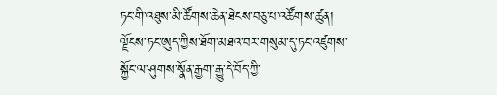ཏང་གི་འཐུས་མི་ཚོགས་ཆེན་ཐེངས་བཅུ་པ་འཚོགས་ཚུན། ལྗོངས་ཏང་ཨུད་ཀྱིས་ཐོག་མཐའ་བར་གསུམ་དུ་ཏང་འཛུགས་སྐྱོང་ལ་ཤུགས་སྣོན་རྒྱག་རྒྱུ་དེ་བོད་ཀྱི་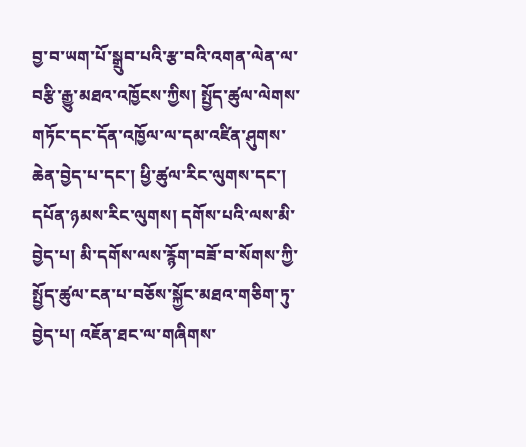བྱ་བ་ཡག་པོ་སྒྲུབ་པའི་རྩ་བའི་འགན་ལེན་ལ་བརྩི་རྒྱུ་མཐའ་འཁྱོངས་ཀྱིས། སྤྱོད་ཚུལ་ལེགས་གཏོང་དང་དོན་འཁྱོལ་ལ་དམ་འཛིན་ཤུགས་ཆེན་བྱེད་པ་དང་། ཕྱི་ཚུལ་རིང་ལུགས་དང་། དཔོན་ཉམས་རིང་ལུགས། དགོས་པའི་ལས་མི་བྱེད་པ། མི་དགོས་ལས་རྙོག་བཟོ་བ་སོགས་ཀྱི་སྤྱོད་ཚུལ་ངན་པ་བཅོས་སྐྱོང་མཐའ་གཅིག་ཏུ་བྱེད་པ། འཇོན་ཐང་ལ་གཞིགས་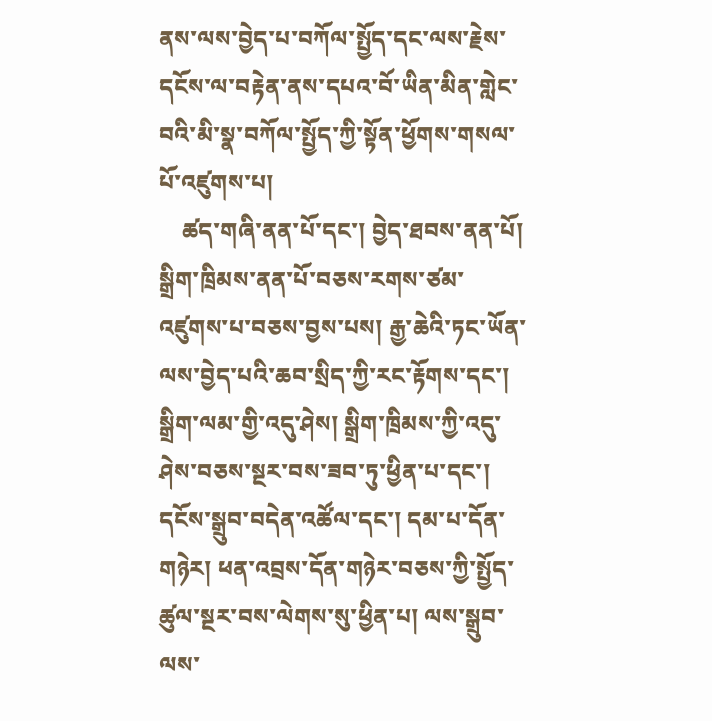ནས་ལས་བྱེད་པ་བཀོལ་སྤྱོད་དང་ལས་རྗེས་དངོས་ལ་བརྟེན་ནས་དཔའ་བོ་ཡིན་མིན་གླེང་བའི་མི་སྣ་བཀོལ་སྤྱོད་ཀྱི་སྟོན་ཕྱོགས་གསལ་པོ་འཛུགས་པ།
    ཚད་གཞི་ནན་པོ་དང་། བྱེད་ཐབས་ནན་པོ། སྒྲིག་ཁྲིམས་ནན་པོ་བཅས་རགས་ཙམ་འཛུགས་པ་བཅས་བྱས་པས། རྒྱ་ཆེའི་ཏང་ཡོན་ལས་བྱེད་པའི་ཆབ་སྲིད་ཀྱི་རང་རྟོགས་དང་། སྒྲིག་ལམ་གྱི་འདུ་ཤེས། སྒྲིག་ཁྲིམས་ཀྱི་འདུ་ཤེས་བཅས་སྔར་བས་ཟབ་ཏུ་ཕྱིན་པ་དང་། དངོས་སྒྲུབ་བདེན་འཚོལ་དང་། དམ་པ་དོན་གཉེར། ཕན་འབྲས་དོན་གཉེར་བཅས་ཀྱི་སྤྱོད་ཚུལ་སྔར་བས་ལེགས་སུ་ཕྱིན་པ། ལས་སྒྲུབ་ལས་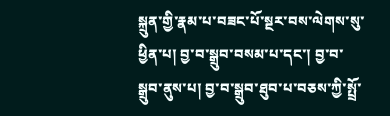སྐྲུན་གྱི་རྣམ་པ་བཟང་པོ་སྔར་བས་ལེགས་སུ་ཕྱིན་པ། བྱ་བ་སྒྲུབ་བསམ་པ་དང་། བྱ་བ་སྒྲུབ་ནུས་པ། བྱ་བ་སྒྲུབ་ཐུབ་པ་བཅས་ཀྱི་སྤྲོ་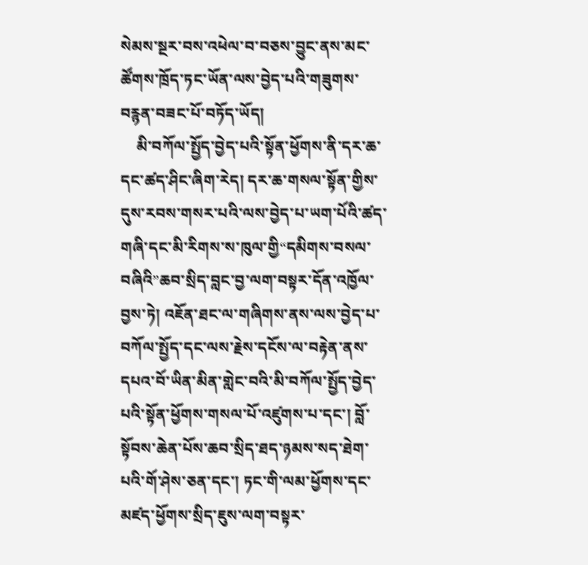སེམས་སྔར་བས་འཕེལ་བ་བཅས་བྱུང་ནས་མང་ཚོགས་ཁྲོད་ཏང་ཡོན་ལས་བྱེད་པའི་གཟུགས་བརྙན་བཟང་པོ་བཏོད་ཡོད།
    མི་བཀོལ་སྤྱོད་བྱེད་པའི་སྟོན་ཕྱོགས་ནི་དར་ཆ་དང་ཚད་ཤིང་ཞིག་རེད། དར་ཆ་གསལ་སྟོན་གྱིས་དུས་རབས་གསར་པའི་ལས་བྱེད་པ་ཡག་པོའི་ཚད་གཞི་དང་མི་རིགས་ས་ཁུལ་གྱི“དམིགས་བསལ་བཞིའི”ཆབ་སྲིད་བླང་བྱ་ལག་བསྟར་དོན་འཁྱོལ་བྱས་ཏེ། འཇོན་ཐང་ལ་གཞིགས་ནས་ལས་བྱེད་པ་བཀོལ་སྤྱོད་དང་ལས་རྗེས་དངོས་ལ་བརྟེན་ནས་དཔའ་བོ་ཡིན་མིན་གླེང་བའི་མི་བཀོལ་སྤྱོད་བྱེད་པའི་སྟོན་ཕྱོགས་གསལ་པོ་འཛུགས་པ་དང་། བློ་སྟོབས་ཆེན་པོས་ཆབ་སྲིད་ཐད་ཉམས་སད་ཐེག་པའི་གོ་ཤེས་ཅན་དང་། ཏང་གི་ལམ་ཕྱོགས་དང་མཛད་ཕྱོགས་སྲིད་ཇུས་ལག་བསྟར་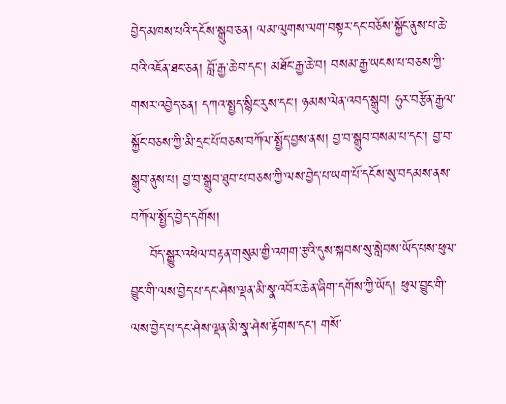བྱེད་མཁས་པའི་དངོས་སྒྲུབ་ཅན། ལམ་ལུགས་ལག་བསྟར་དང་བཅོས་སྐྱོང་ནུས་པ་ཆེ་བའི་འཇོན་ཐང་ཅན། བློ་རྒྱ་ཆེ་བ་དང་། མཐོང་རྒྱ་ཆེ་བ། བསམ་རྒྱ་ཡངས་པ་བཅས་ཀྱི་གསར་འབྱེད་ཅན། དཀའ་སྤྱད་སྙིང་རུས་དང་། ཉམས་ལེན་འབད་སྒྲུབ། ཧུར་བརྩོན་རྒྱལ་སྐྱོང་བཅས་ཀྱི་མི་དྲང་པོ་བཅས་བཀོལ་སྤྱོད་བྱས་ནས། བྱ་བ་སྒྲུབ་བསམ་པ་དང་། བྱ་བ་སྒྲུབ་ནུས་པ། བྱ་བ་སྒྲུབ་ཐུབ་པ་བཅས་ཀྱི་ལས་བྱེད་པ་ཡག་པོ་དངོས་སུ་བདམས་ནས་བཀོལ་སྤྱོད་བྱེད་དགོས།
    བོད་སྒྱུར་འཕེལ་བརྟན་གསུམ་གྱི་འགག་རྩའི་དུས་སྐབས་སུ་སླེབས་ཡོད་པས་ཕུལ་བྱུང་གི་ལས་བྱེད་པ་དང་ཤེས་ལྡན་མི་སྣ་འབོར་ཆེན་ཞིག་དགོས་ཀྱི་ཡོད། ཕུལ་བྱུང་གི་ལས་བྱེད་པ་དང་ཤེས་ལྡན་མི་སྣ་ཤེས་རྟོགས་དང་། གསོ་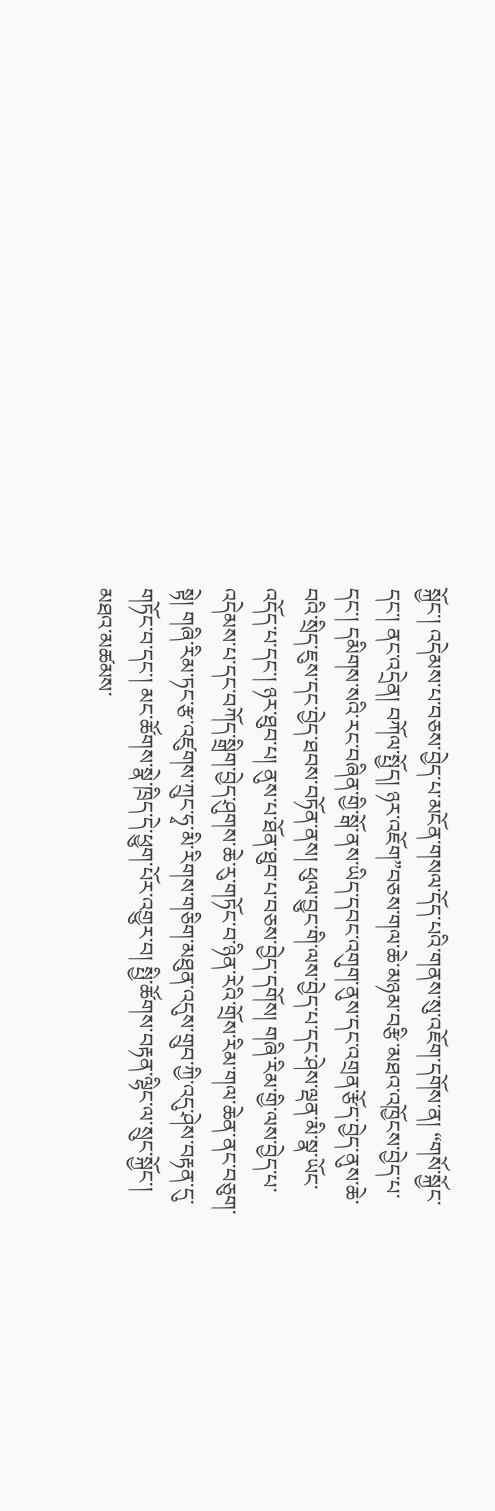སྐྱོང་། འདེམས་པ་བཅས་བྱེད་པ་མངོན་གསལ་དོད་པའི་གནས་སུ་འཇོག་དགོས་ན། “གསོ་སྐྱོང་དང་། ནང་འདྲེན། བཀོལ་སྤྱོད། ཉར་འཇོག”བཅས་གལ་ཆེ་མཉམ་བརྩི་མཐའ་འཁྱོངས་བྱེད་པ་དང་། དམིགས་སའི་རང་བཞིན་གྱི་སྒོ་ནས་ཡིད་དབང་འགུག་ནུས་དང་འགྲན་རྩོད་བྱེད་ནུས་ཆེ་བའི་སྲིད་ཇུས་དང་བྱེད་ཐབས་བཏོན་ནས། ཕུལ་བྱུང་གི་ལས་བྱེད་པ་དང་ཤེས་ལྡན་མི་སྣ་ཡོང་འདོད་པ་དང་། ཉར་ཐུབ་པ། ནུས་པ་ཐོན་ཐུབ་པ་བཅས་བྱེད་དགོས། གཞི་རིམ་གྱི་ལས་བྱེད་པ་འདེམས་པ་དང་བཀོད་སྒྲིག་བྱེད་ཤུགས་ཆེ་རུ་གཏོང་བ་ཉིན་རེའི་གྲོས་རིམ་གལ་ཆེན་ནང་བཅུག་སྟེ། གཞི་རིམ་ཏང་རྩ་འཛུགས་ཀྲུང་ཧྭ་མི་རིགས་གཅིག་མཐུན་འདུས་གྲུབ་ཀྱི་འདུ་ཤེས་བརྟན་དུ་གཏོང་བ་དང་། མང་ཚོགས་སྣེ་ཁྲིད་དེ་ཕྱུག་པོར་འགྱུར་བ། སྤྱི་ཚོགས་བརྟན་ལྷིང་ལ་སྲུང་སྐྱོང་། མཐའ་མཚམས་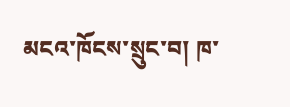མངའ་ཁོངས་སྲུང་བ། ཁ་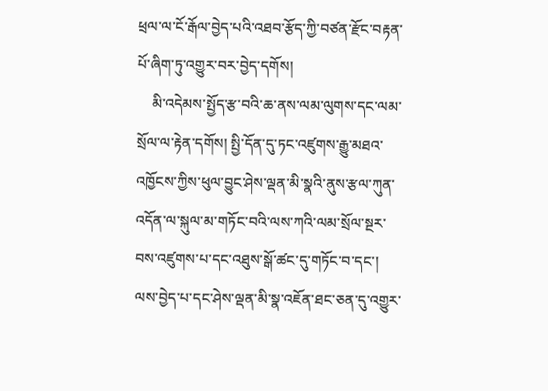ཕྲལ་ལ་ངོ་རྒོལ་བྱེད་པའི་འཐབ་རྩོད་ཀྱི་བཙན་རྫོང་བརྟན་པོ་ཞིག་ཏུ་འགྱུར་བར་བྱེད་དགོས།
    མི་འདེམས་སྤྱོད་རྩ་བའི་ཆ་ནས་ལམ་ལུགས་དང་ལམ་སྲོལ་ལ་རྟེན་དགོས། སྤྱི་དོན་དུ་ཏང་འཛུགས་རྒྱུ་མཐའ་འཁྱོངས་ཀྱིས་ཕུལ་བྱུང་ཤེས་ལྡན་མི་སྣའི་ནུས་རྩལ་ཀུན་འདོན་ལ་སྐུལ་མ་གཏོང་བའི་ལས་ཀའི་ལམ་སྲོལ་སྔར་བས་འཛུགས་པ་དང་འཐུས་སྒོ་ཚང་དུ་གཏོང་བ་དང་། ལས་བྱེད་པ་དང་ཤེས་ལྡན་མི་སྣ་འཇོན་ཐང་ཅན་དུ་འགྱུར་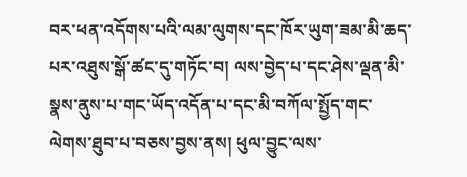བར་ཕན་འདོགས་པའི་ལམ་ལུགས་དང་ཁོར་ཡུག་ཟམ་མི་ཆད་པར་འཐུས་སྒོ་ཚང་དུ་གཏོང་བ། ལས་བྱེད་པ་དང་ཤེས་ལྡན་མི་སྣས་ནུས་པ་གང་ཡོད་འདོན་པ་དང་མི་བཀོལ་སྤྱོད་གང་ལེགས་ཐུབ་པ་བཅས་བྱས་ནས། ཕུལ་བྱུང་ལས་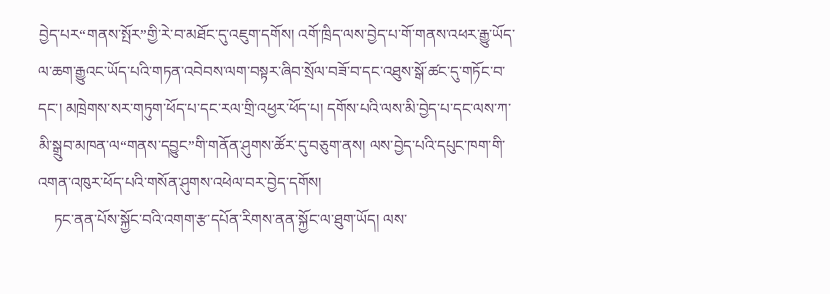བྱེད་པར“གནས་སྤོར”གྱི་རེ་བ་མཐོང་དུ་འཇུག་དགོས། འགོ་ཁྲིད་ལས་བྱེད་པ་གོ་གནས་འཕར་རྒྱུ་ཡོད་ལ་ཆག་རྒྱུའང་ཡོད་པའི་གཏན་འབེབས་ལག་བསྟར་ཞིབ་སྲོལ་བཟོ་བ་དང་འཐུས་སྒོ་ཚང་དུ་གཏོང་བ་དང་། མཁྲེགས་སར་གཏུག་ཕོད་པ་དང་རལ་གྲི་འཕྱར་ཕོད་པ། དགོས་པའི་ལས་མི་བྱེད་པ་དང་ལས་ཀ་མི་སྒྲུབ་མཁན་ལ“གནས་དབྱུང”གི་གནོན་ཤུགས་ཚོར་དུ་བཅུག་ནས། ལས་བྱེད་པའི་དཔུང་ཁག་གི་འགན་འཁུར་ཕོད་པའི་གསོན་ཤུགས་འཕེལ་བར་བྱེད་དགོས།
    ཏང་ནན་པོས་སྐྱོང་བའི་འགག་རྩ་དཔོན་རིགས་ནན་སྐྱོང་ལ་ཐུག་ཡོད། ལས་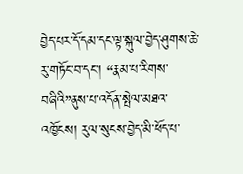བྱེད་པར་དོ་དམ་དང་ལྟ་སྐུལ་བྱེད་ཤུགས་ཆེ་རུ་གཏོང་བ་དང་། “རྣམ་པ་རིགས་བཞིའི”ནུས་པ་འདོན་སྤེལ་མཐའ་འཁྱོངས། རུལ་སུངས་བྱེད་མི་ཕོད་པ་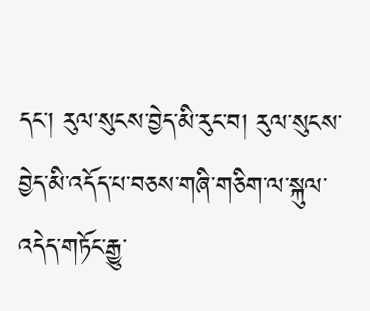དང་། རུལ་སུངས་བྱེད་མི་རུང་བ། རུལ་སུངས་བྱེད་མི་འདོད་པ་བཅས་གཞི་གཅིག་ལ་སྐུལ་འདེད་གཏོང་རྒྱུ་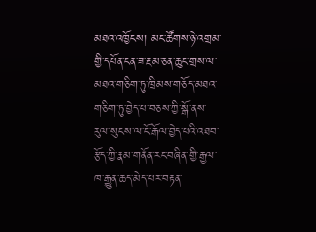མཐའ་འཁྱོངས། མང་ཚོགས་ཉེ་འགྲམ་གྱི་དཔོན་ངན་ཟ་རྔམ་ཅན་ཆུང་གྲས་ལ་མཐའ་གཅིག་ཏུ་ཁྲིམས་གཅོད་མཐའ་གཅིག་ཏུ་བྱེད་པ་བཅས་ཀྱི་སྒོ་ནས་རུལ་སུངས་ལ་ངོ་རྒོལ་བྱེད་པའི་འཐབ་རྩོད་ཀྱི་རྣམ་གནོན་རང་བཞིན་གྱི་རྒྱལ་ཁ་རྒྱུན་ཆད་མེད་པར་བརྟན་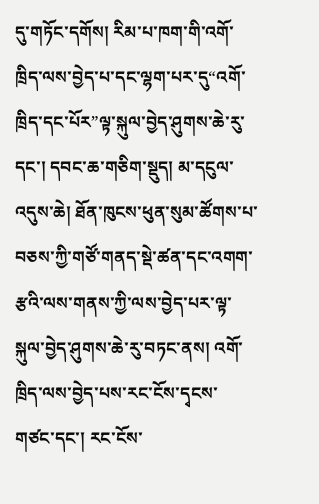དུ་གཏོང་དགོས། རིམ་པ་ཁག་གི་འགོ་ཁྲིད་ལས་བྱེད་པ་དང་ལྷག་པར་དུ“འགོ་ཁྲིད་དང་པོར”ལྟ་སྐུལ་བྱེད་ཤུགས་ཆེ་རུ་དང་། དབང་ཆ་གཅིག་སྡུད། མ་དངུལ་འདུས་ཆེ། ཐོན་ཁུངས་ཕུན་སུམ་ཚོགས་པ་བཅས་ཀྱི་གཙོ་གནད་སྡེ་ཚན་དང་འགག་རྩའི་ལས་གནས་ཀྱི་ལས་བྱེད་པར་ལྟ་སྐུལ་བྱེད་ཤུགས་ཆེ་རུ་བཏང་ནས། འགོ་ཁྲིད་ལས་བྱེད་པས་རང་ངོས་དྭངས་གཙང་དང་། རང་ངོས་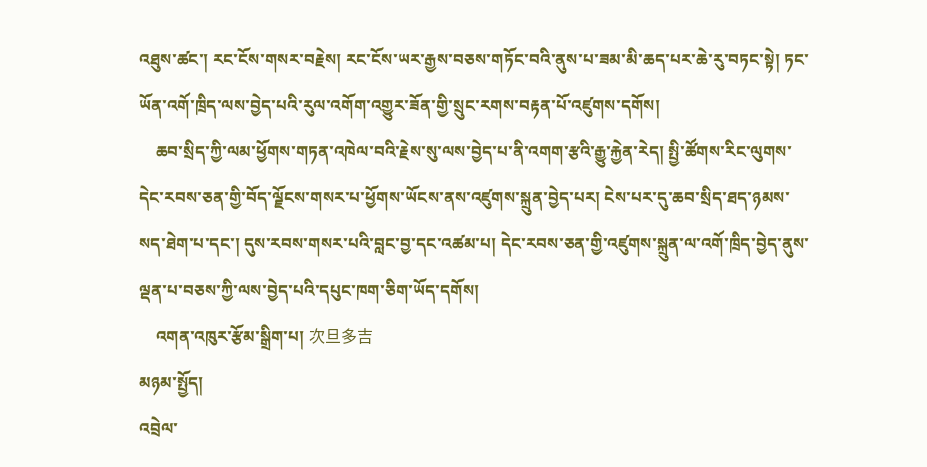འཐུས་ཚང་། རང་ངོས་གསར་བརྗེས། རང་ངོས་ཡར་རྒྱས་བཅས་གཏོང་བའི་ནུས་པ་ཟམ་མི་ཆད་པར་ཆེ་རུ་བཏང་སྟེ། ཏང་ཡོན་འགོ་ཁྲིད་ལས་བྱེད་པའི་རུལ་འགོག་འགྱུར་ཟོན་གྱི་སྲུང་རགས་བརྟན་པོ་འཛུགས་དགོས།
    ཆབ་སྲིད་ཀྱི་ལམ་ཕྱོགས་གཏན་འཁེལ་བའི་རྗེས་སུ་ལས་བྱེད་པ་ནི་འགག་རྩའི་རྒྱུ་རྐྱེན་རེད། སྤྱི་ཚོགས་རིང་ལུགས་དེང་རབས་ཅན་གྱི་བོད་ལྗོངས་གསར་པ་ཕྱོགས་ཡོངས་ནས་འཛུགས་སྐྲུན་བྱེད་པར། ངེས་པར་དུ་ཆབ་སྲིད་ཐད་ཉམས་སད་ཐེག་པ་དང་། དུས་རབས་གསར་པའི་བླང་བྱ་དང་འཚམ་པ། དེང་རབས་ཅན་གྱི་འཛུགས་སྐྲུན་ལ་འགོ་ཁྲིད་བྱེད་ནུས་ལྡན་པ་བཅས་ཀྱི་ལས་བྱེད་པའི་དཔུང་ཁག་ཅིག་ཡོད་དགོས།
    འགན་འཁུར་རྩོམ་སྒྲིག་པ། 次旦多吉
མཉམ་སྤྱོད།
འབྲེལ་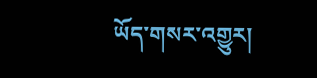ཡོད་གསར་འགྱུར།